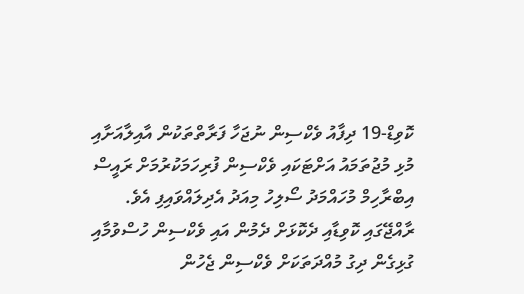ކޮވިޑް-19 ދިފާއު ވެކްސިން ނުޖަހާ ފަރާތްތަކުން އާއިލާއަށާއި މުޅި މުޖުތަމައު އަށްޓަކައި ވެކްސިން ފުރިހަމަކުރުމަށް ރައީސް އިބްރާހިމް މުހައްމަދު ސޯލިހު މިއަދު އެދިލައްވައިފި އެވެ.
ރާއްޖޭގައި ކޮވިޑާއި ދެކޮޅަށް ދެމުން އައި ވެކްސިން ހުސްވުމާއި ގުޅިގެން ދިގު މުއްދަތަކަށް ވެކްސިން ޖެހުން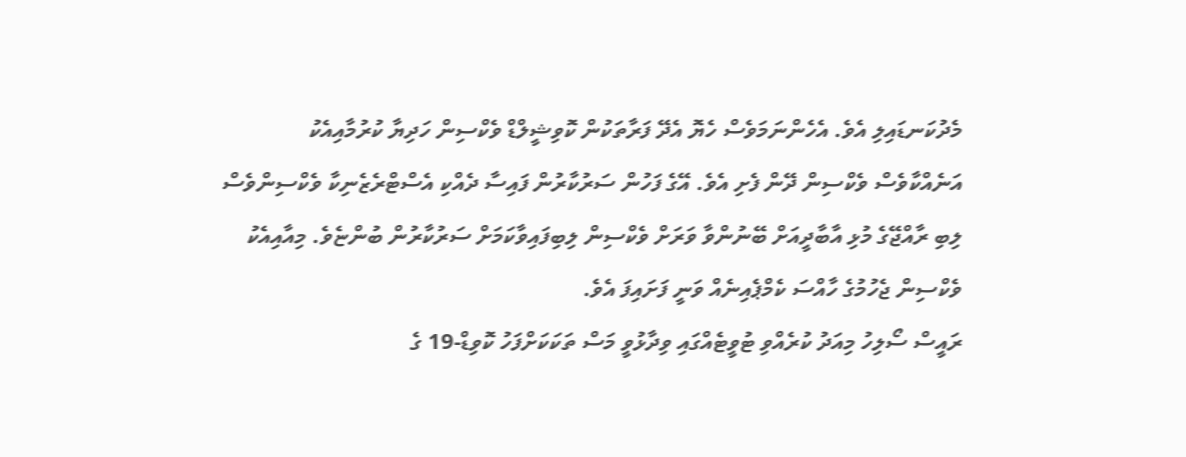މެދުކަނޑައިލި އެވެ. އެހެންނަމަވެސް ހެޔޮ އެދޭ ފަރާތަކުން ކޮވިޝީލްޑް ވެކްސިން ހަދިޔާ ކުރުމާއިއެކު އަނެއްކާވެސް ވެކްސިން ދޭން ފެށި އެވެ. އޭގެ ފަހުން ސަރުކާރުން ފައިސާ ދެއްކި އެސްޓްރެޒެނިކާ ވެކްސިންވެސް ލިބި ރާއްޖޭގެ މުޅި އާބާދީއަށް ބޭނުންވާ ވަރަށް ވެކްސިން ލިބިފައިވާކަމަށް ސަރުކާރުން ބުންޏެވެ. މިއާއިއެކު ވެކްސިން ޖެހުމުގެ ހާއްސަ ކެމްޕެއިނެއް ވަނީ ފަށައިފަ އެވެ.
ރައީސް ސޯލިހު މިއަދު ކުރެއްވި ޓުވީޓެއްގައި ވިދާޅުވީ މަސް ތަކަކަށްފަހު ކޮވިޑް-19 ގެ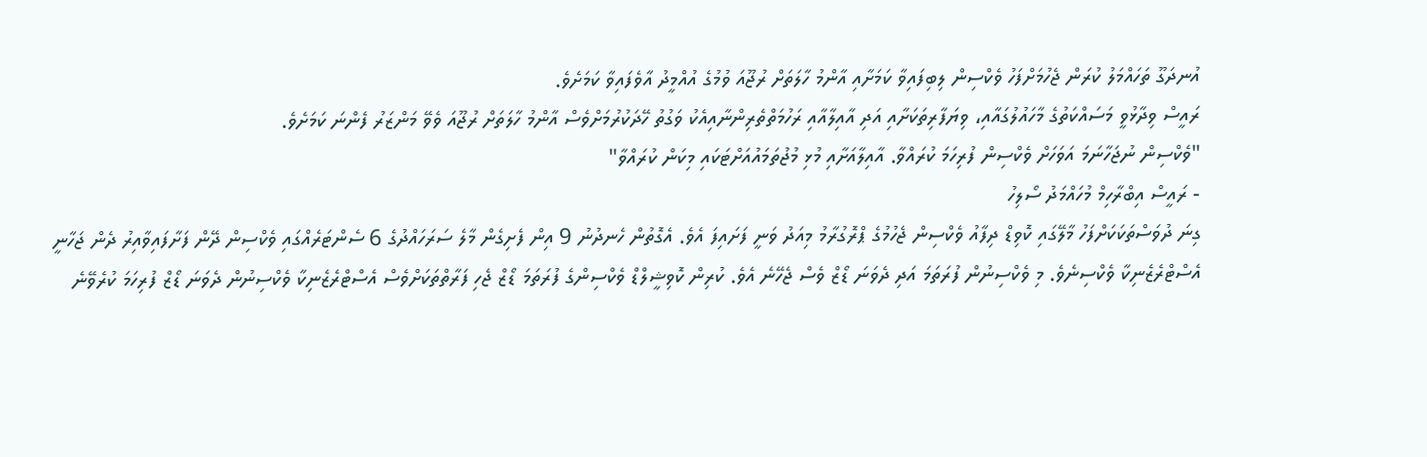އުނދަގޫ ތަހައްމަލު ކުރަން ޖެހުމަށްފަހު ވެކްސިން ލިބިފައިވާ ކަމަށާއި އާންމު ހާލަތަށް ރުޖޫއަ ވުމުގެ އުއްމީދު އާވެފައިވާ ކަމަށެވެ.
ރައީސް ވިދާޅުވީ މަސައްކަތުގެ މާހައުލުގައާއި، ވިޔަފާރިތަކަށާއި އަދި އާއިލާއާއި ރަހުމަތްތެރިންނާއިއެކު ވަގުތު ހޭދަކުރުމަށްވެސް އާންމު ހާލަތަށް ރުޖޫއަ ވެވޭ މަންޒަރު ފެންނަ ކަމަށެވެ.
"ވެކްސިން ނުޖަހާނަމަ އަވަހަށް ވެކްސިން ފުރިހަމަ ކުރައްވާ. އާއިލާއަށާއި މުޅި މުޖުތަމައުއަށްޓަކައި މިކަން ކުރައްވާ"
- ރައީސް އިބްރާހިމް މުހައްމަދު ސޯލިހު
ގިނަ ދުވަސްތަކަކަށްފަހު މާލޭގައި ކޮވިޑް ދިފާއު ވެކްސިން ޖެހުމުގެ ޕްރޮގުރާމު މިއަދު ވަނީ ފަށައިފަ އެވެ. އެގޮތުން ހެނދުނު 9 އިން ފެށިގެން މާލެ ސަރަހައްދުގެ 6 ސެންޓަރެއްގައި ވެކްސިން ދޭން ފަށާފައިވާއިރު ދެން ޖަހާނީ އެސްޓްރެޒެނިކާ ވެކްސިނެވެ. މި ވެކްސިނުން ފުރަތަމަ އަދި ދެވަނަ ޑޯޒް ވެސް ޖެހޭނެ އެވެ. ކުރިން ކޮވިޝީލްޑް ވެކްސިންގެ ފުރަތަމަ ޑޯޒް ޖެހި ފަރާތްތަކަށްވެސް އެސްޓްރެޒެނިކާ ވެކްސިނުން ދެވަނަ ޑޯޒް ފުރިހަމަ ކުރެވޭނެ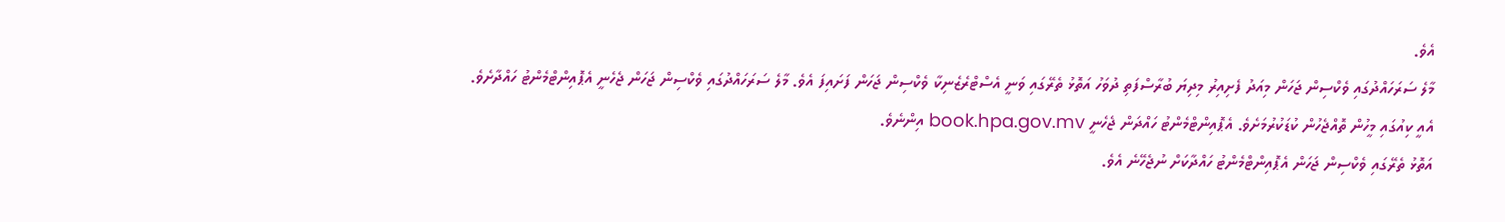އެވެ.
މާލެ ސަރަހައްދުގައި ވެކްސިން ޖަހަން މިއަދު ފެށިއިރު މިދިޔަ ބުރާސްފަތި ދުވަހު އަތޮޅު ތެރޭގައި ވަނީ އެސްޓްރެޒެނިކާ ވެކްސިން ޖަހަން ފަށައިފަ އެވެ. މާލެ ސަރަހައްދުގައި ވެކްސިން ޖަހަން ޖެހެނީ އެޕޮއިންޓްމެންޓު ހައްދާށެވެ. އެއީ ކިއުގައި މީހުން ތޮއްޖެހުން ކުޑަކުރުމަށެވެ. އެޕޮއިންޓްމެންޓު ހައްދަން ޖެހެނީ book.hpa.gov.mv އިންނެވެ.
އަތޮޅު ތެރޭގައި ވެކްސިން ޖަހަން އެޕޮއިންޓްމެންޓު ހައްދާކަށް ނުޖެހޭނެ އެވެ.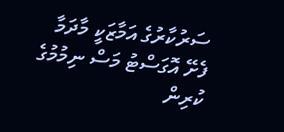ސަރުކާރުގެ އަމާޒަކީ މާދަމާ ފެށޭ އޮގަސްޓު މަސް ނިމުމުގެ ކުރިން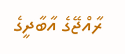ރާއްޖޭގެ އާބާދީގެ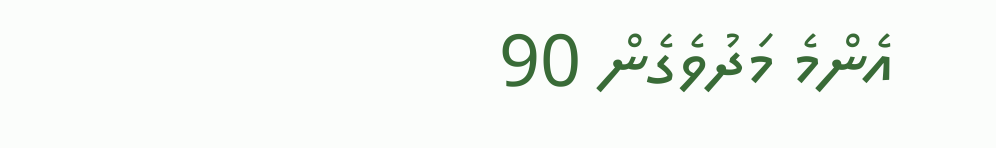އެންމެ މަދުވެގެން 90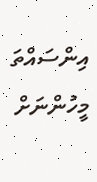އިންސައްތަ މީހުންނަށް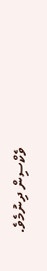ވެކްސިން ދިނުމެވެ.